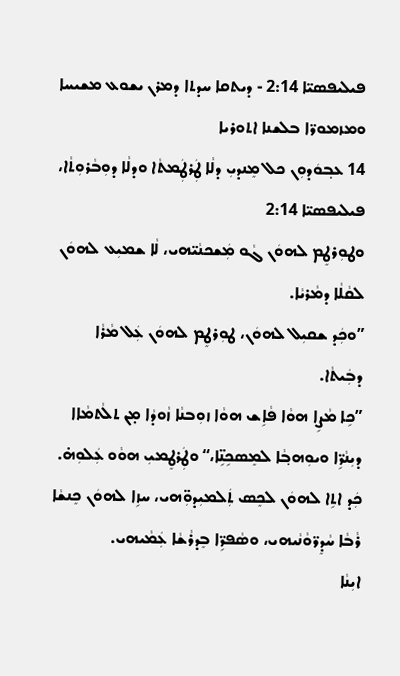ܦܝܠܝܦܣܝ̈ܐ 2:14 - ܕܝܬܩܐ ܚܕܬܐ ܕܡܪܢ ܝܫܘܥ ܡܫܝܚܐ ܘܡܙܡܘܪ̈ܐ ܒܠܫܢܐ ܐܬܘܪܝܐ
14 ܥܒ݂ܘܿܕܘܼܢ ܟܠ ܡܸܢܕܝܼ ܕܠܵܐ ܛܲܪܛܲܡܬܵ‌ܐ ܘܕܠܵܐ ܕܘܼܒܵܪܘܼܬܵ‌ܐ،
ܦܝܠܝܦܣܝ̈ܐ 2:14
ܘܛܘܼܪܛܸܡ ܠܗܘܿܢ ܓܵܘ ܡܲܫܟܢܵܝ̈ܗ‌ܝ، ܠܵܐ ܫܡܝܼܥ ܠܗܘܿܢ ܠܩܵܠܵܐ ܕܡܵܪܝܵܐ.
”ܘܟܲܕ ܫܩܝܼܠ ܠܗܘܿܢ، ܛܘܼܪܛܸܡ ܠܗܘܿܢ ܥܲܠ ܡܵܪܵܐ ܕܒܲܝܬܵ‌ܐ.
”ܟܹܐ ܡܵܨܹܐ ܗܘܵܐ ܦܵܐܹܫ ܗܘܵܐ ܙܘܼܒܢܵܐ ܙܵܘܕܵܐ ܡ̣ܢ ܬܠܵܬܡܵܐܐ ܕܝܼܢܵܪܹ̈ܐ ܘܝܘܼܗܒ݂ܵܐ ܠܡܸܣܟܹܢܹ̈ܐ،“ ܘܛܲܪܛܸܡܝܼ ܗܘܵܘ ܥܲܠܘܼܗ̇.
ܟܲܕ ܐܬܹ‌ܐ ܠܗܘܿܢ ܠܟܸܣ ܬܲܠܡܝܼܕܘܼ̈ܗ‌ܝ، ܚܙܹܐ ܠܗܘܿܢ ܟܸܢܫܵܐ ܪܵܒܵܐ ܚܵܕܸܪ̈ܘܵܢܵܝܗ‌ܝ، ܘܣܵܦܪܹ̈ܐ ܒܸܕܪܵܫܵܐ ܥܲܡܵܝܗ‌ܝ.
ܐܝܼܢܵܐ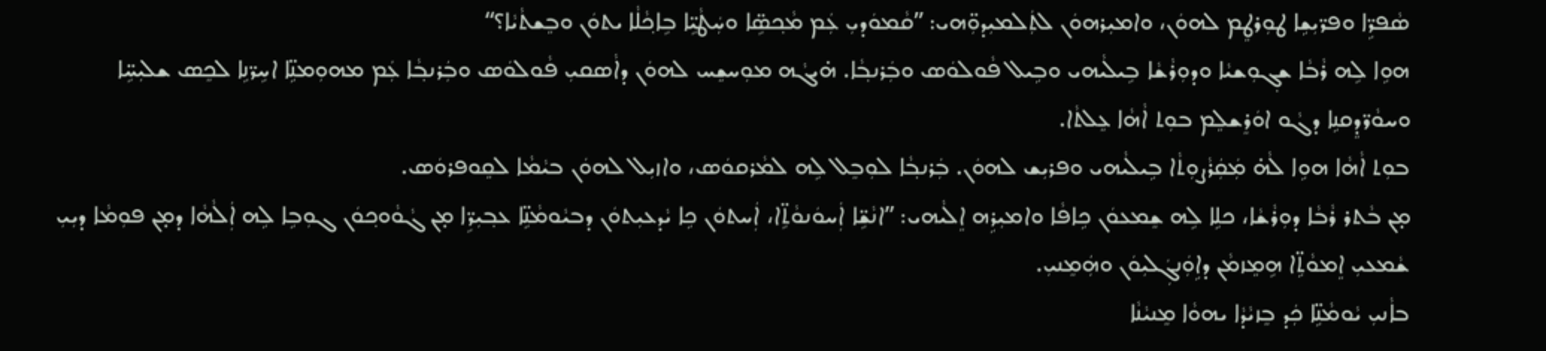ܣܵܦܪܹ̈ܐ ܘܦܪ̈ܝܼܫܹܐ ܛܘܼܪܛܸܡ ܠܗܘܿܢ، ܘܐܡܝܼܪܗܘܿܢ ܠܬܲܠܡܝܼܕܘܼ̈ܗ‌ܝ: ”ܩܵܡܘܿܕܝܼ ܥܲܡ ܡܵܟ݂ܣܹ̈ܐ ܘܚܲܛܵܝܹ̈ܐ ܒܹܐܟ݂ܵܠܵܐ ܝܬܘܿܢ ܘܒܸܫܬܵܝܵܐ؟“
ܗܘܹܐ ܠܹܗ ܪܵܒܵܐ ܫܓ݂ܘܼܫܝܵܐ ܘܕܘܼܪܵܫܵܐ ܒܹܝܠܵܝܗ‌ܝ ܘܒܹܝܠ ܦܵܘܠܘܿܣ ܘܒܲܪܢܒ݂ܵܐ. ܗ̇ܝܓܵܗ ܡܘܼܚܫܸܚ ܠܗܘܿܢ ܕܐܵܣܩܝܼ ܦܵܘܠܘܿܣ ܘܒܲܪܢܒ݂ܵܐ ܥܲܡ ܡܗܘܼܡܢܹ̈ܐ ܐܚܹܪ̈ܢܹܐ ܠܟܸܣ ܫܠܝܼܚܹ̈ܐ ܘܚܘܵܪ̈ܕܸܩܢܹܐ ܕܓܵܘ ܐܘܿܪܸܫܠܸܡ ܒܘܼܬ ܐܵܗܵܐ ܥܸܠܬܵ‌ܐ.
ܒܘܼܬ ܐܵܗܵܐ ܗܘܹܐ ܠܵܗ̇ ܡܲܩܲܪܵܨܘܼܬܵ‌ܐ ܒܹܝܠܵܝܗ‌ܝ ܘܦܪܝܼܫ ܠܗܘܿܢ. ܒܲܪܢܒ݂ܵܐ ܠܘܼܒܸܠ ܠܹܗ ܠܡܵܪܩܘܿܣ، ܘܐܙܝܼܠ ܠܗܘܿܢ ܒܝܵܡܵܐ ܠܩܸܘܦܪܘܿܣ.
ܡ̣ܢ ܒܵܬܪ ܪܵܒܵܐ ܕܘܼܪܵܫܵܐ، ܟܠܹܐ ܠܹܗ ܫܸܡܥܘܿܢ ܟܹܐܦܵܐ ܘܐܡܝܼܪܹܗ ܐܸܠܵܝܗ‌ܝ: ”ܐܢܵܫܹ̈ܐ ܐܲܚܘܿܢܘܵܬܹ̈‌ܐ، ܐܲܚܬܘܿܢ ܟܹܐ ܝܵܕܥܝܼܬܘܿܢ ܕܒܝܵܘܡܵܢܹ̈ܐ ܥܒ݂ܝܼܪܹ̈ܐ ܡ̣ܢ ܓܵܘܵܘܟ݂ܘܿܢ ܓܘܼܒܹܐ ܠܹܗ ܐܲܠܵܗܵܐ ܕܡ̣ܢ ܦܘܼܡܵܐ ܕܝܼܝܼ ܫܵܡܥܝܼ ܐܸܡܘܵܬܹ̈‌ܐ ܗܹܡܸܙܡܵܢ ܕܐܹܘܲܢܓܲܠܝܼܘܿܢ ܘܗܲܡܸܢܝܼ.
ܒܐܵܢܝܼ ܝܵܘܡܵܢܹ̈ܐ ܟܲܕ ܒܸܙܝܵܕܵܐ ܝܗܘܵܐ ܡܸܢܝܵܢܵܐ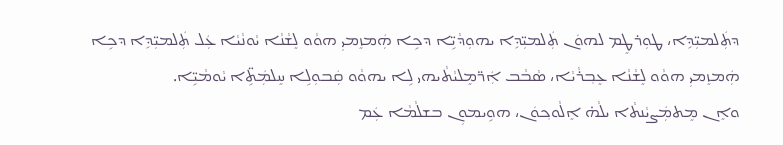ܕܬܲܠܡܝܼ̈ܕܹܐ، ܛܘܼܪܛܸܡ ܠܗܘܿܢ ܬܲܠܡܝܼ̈ܕܹܐ ܝܗܘܼܕܵܝܹ̈ܐ ܕܟܹܐ ܗܲܡܙܸܡܝܼ ܗܘܵܘ ܠܸܫܵܢܵܐ ܝܵܘܢܵܝܵܐ ܥܲܠ ܬܲܠܡܝܼ̈ܕܹܐ ܕܟܹܐ ܗܲܡܙܸܡܝܼ ܗܘܵܘ ܠܸܫܵܢܵܐ ܥܸܒ݂ܪܵܝܵܐ، ܣܵܒܵܒ ܐܲܪ̈ܡܸܠܝܵܬܵܝܗ‌ܝ ܠܹܐ ܝܗܘܵܘ ܩܲܒܘܼܠܹܐ ܚܸܠܡܲܬܹ̈‌ܐ ܝܵܘܡܵܝܹ̈ܐ.
ܘܐܸܢ ܡܸܬܡܲܨܝܵܢܬܵ‌ܐ ܝܠܵܗ̇ ܐܸܠܵܘܟ݂ܘܿܢ، ܗܘܹܝܡܘܼܢ ܒܫܠܵܡܵܐ ܥܲܡ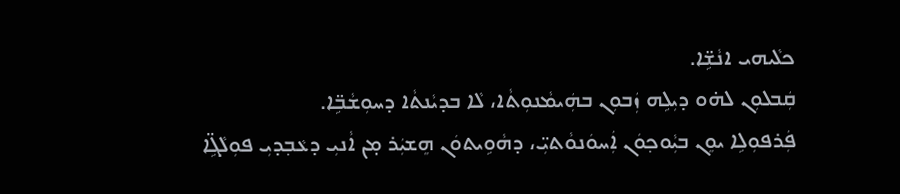ܟܠܵܝܗ‌ܝ ܐܢܵܫܹ̈ܐ.
ܩܲܒܠܘܼܢ ܠܗ̇ܘ ܕܝܼܠܹܗ ܙܲܒܘܼܢ ܒܗܲܝܡܵܢܘܼܬܵ‌ܐ، ܠܵܐ ܒܕܝܵܢܬܵ‌ܐ ܕܚܘܼܫܵܒܹ̈ܐ.
ܦܲܪܦܘܼܠܹܐ ܝܘܸܢ ܒܝܼܵܘܟ݂ܘܿܢ ܐܲܚܘܿܢܘܵܬ‌ܝܼ̈، ܕܗܵܘܹܝܬܘܿܢ ܗܸܫܝܲܪ ܡ̣ܢ ܐܵܢܝܼ ܕܥܵܒ݂ܕܝܼ ܦܘܼܠܵܓܹ̈ܐ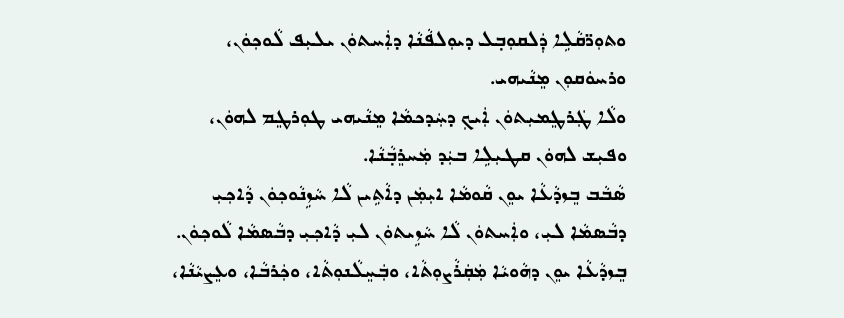ܘܬܘܼܪ̈ܩܵܠܹܐ ܕܲܠܩܘܼܒ݂ܠ ܕܝܘܼܠܦܵܢܵܐ ܕܐܲܚܬܘܿܢ ܝܠܝܼܦ ܠܵܘܟ݂ܘܿܢ، ܘܪܚܘܿܩܘܼܢ ܡܸܢܵܝܗ‌ܝ.
ܘܠܵܐ ܛܲܪܛܸܡܝܼܬܘܿܢ ܐܲܝܟ݂ ܕܚܲܕܟܡܵܐ ܡܸܢܵܝܗ‌ܝ ܛܘܼܪܛܸܡ ܠܗܘܿܢ، ܘܦܝܼܫ ܠܗܘܿܢ ܩܛܝܼܠܹܐ ܒܝܲܕ ܡܲܚܪܸܒ݂ܵܢܵܐ.
ܣܵܒܵܒ ܒܸܙܕܵܥܵܐ ܝܘܸܢ ܩܵܘܡܵܐ ܐܝܼܡܲܢ ܕܐܵܬܹܝܢ ܠܵܐ ܚܵܙܹܢܵܘܟ݂ܘܿܢ ܕܵܐܟ݂ܝܼ ܕܒܵܣܡܵܐ ܠܝܼ، ܘܐܲܚܬܘܿܢ ܠܵܐ ܚܵܙܹܝܬܘܿܢ ܠܝܼ ܕܵܐܟ݂ܝܼ ܕܒܵܣܡܵܐ ܠܵܘܟ݂ܘܿܢ. ܒܸܙܕܵܥܵܐ ܝܘܸܢ ܕܗܵܘܝܵܐ ܡܲܩܲܪܵܨܘܼܬܵ‌ܐ، ܘܒܲܚܸܠܵܢܘܼܬܵ‌ܐ، ܘܟܲܪܒܵܐ، ܘܥܸܨܝܵܢܵܐ،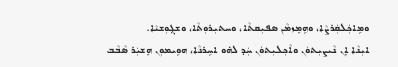ܘܡܹܐܟܲܠܩܲܪܨܵܐ، ܘܗܹܡܸܙܡܵܢ ܣܦܝܼܩܬܵ‌ܐ، ܘܚܬܝܼܪܘܼܬܵ‌ܐ، ܘܫܓ݂ܘܼܫܝܵܐ.
ܐܝܼܢܵܐ ܐܸܢ ܢܵܝܨܝܼܬܘܿܢ ܘܐܵܟ݂ܠܝܼܬܘܿܢ ܚܲܕ ܠܗ̇ܘ ܐܚܹܪܢܵܐ، ܗܘܹܝܡܘܼܢ ܗܸܫܝܲܪ ܣܵܒܵܒ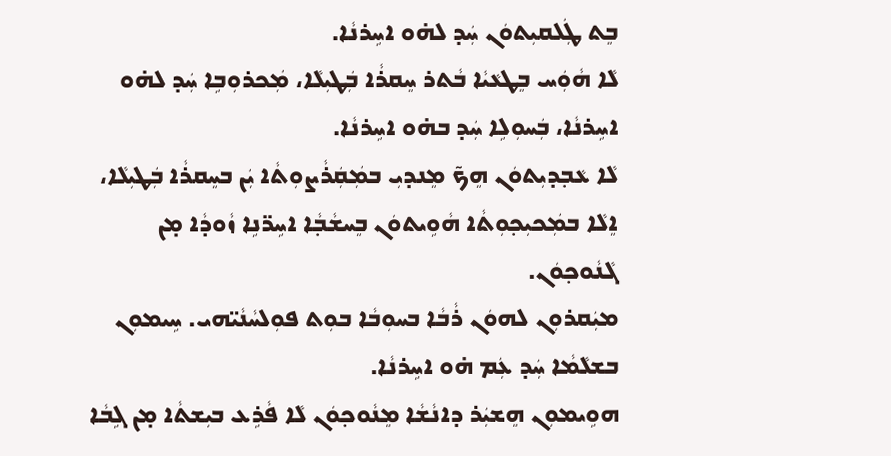ܒܸܬ ܛܲܠܩܝܼܬܘܿܢ ܚܲܕ ܠܗ̇ܘ ܐܚܹܪܢܵܐ.
ܠܵܐ ܗܵܘܲܚ ܒܸܛܥܵܝܵܐ ܒܵܬܪ ܚܸܩܪܵܐ ܒܲܛܝܼܠܵܐ، ܡܲܟܪܘܼܒܹܐ ܚܲܕ ܠܗ̇ܘ ܐܚܹܪܢܵܐ، ܒܲܚܘܼܠܹܐ ܚܲܕ ܒܗ̇ܘ ܐܚܹܪܢܵܐ.
ܠܵܐ ܥܵܒ݂ܕܝܼܬܘܿܢ ܗܸܟ̃ ܡܸܢܕܝܼ ܒܡܲܩܲܪܵܨܘܼܬܵ‌ܐ ܝܲܢ ܒܚܸܩܪܵܐ ܒܲܛܝܼܠܵܐ، ܐܸܠܵܐ ܒܡܲܟܝܼܟ݂ܘܼܬܵ‌ܐ ܗܵܘܹܝܬܘܿܢ ܒܸܚܫܵܒ݂ܵܐ ܐܚܹܪ̈ܢܹܐ ܙܵܘܕܵܐ ܡ̣ܢ ܓܵܢܵܘܟ݂ܘܿܢ.
ܡܝܲܩܪܘܼܢ ܠܗܘܿܢ ܪܵܒܵܐ ܒܚܘܼܒܵܐ ܒܘܼܬ ܦܘܼܠܚܵܢܵܝ̈ܗ‌ܝ. ܚܹܝܡܘܼܢ ܒܫܠܵܡܵܐ ܚܲܕ ܥܲܡ ܗ̇ܘ ܐܚܹܪܢܵܐ.
ܗܘܹܝܡܘܼܢ ܗܸܫܝܲܪ ܕܐܢܵܫܵܐ ܡܸܢܵܘܟ݂ܘܿܢ ܠܵܐ ܦܵܪܹܥ ܒܝܼܫܬܵ‌ܐ ܡ̣ܢ ܓܹܒܵܐ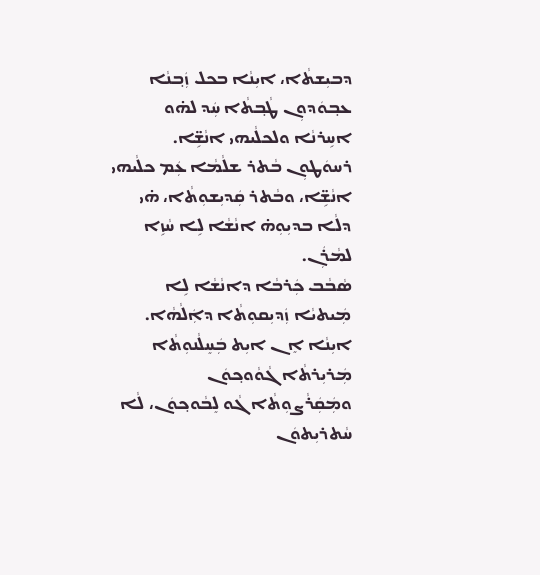ܕܒܝܼܫܬܵ‌ܐ، ܐܝܼܢܵܐ ܒܟܠ ܙܲܒ݂ܢܵܐ ܥܒ݂ܘܿܕܘܼܢ ܛܵܒ݂ܬܵ‌ܐ ܚܲܕ ܠܗ̇ܘ ܐܚܹܪܢܵܐ ܘܠܟܠܵܝܗ‌ܝ ܐܢܵܫܹ̈ܐ.
ܪܚܘܿܛܘܼܢ ܒܵܬܪ ܫܠܵܡܵܐ ܥܲܡ ܟܠܵܝܗ‌ܝ ܐܢܵܫܹ̈ܐ، ܘܒܵܬܪ ܩܲܕܝܼܫܘܼܬܵ‌ܐ، ܗ̇ܝ ܕܠܵܐ ܒܕܝܼܘܼܗ̇ ܐܢܵܫܵܐ ܠܹܐ ܚܵܙܹܐ ܠܡܵܪܲܢ.
ܣܵܒܵܒ ܟܲܪܒܵܐ ܕܐܢܵܫܵܐ ܠܹܐ ܡܲܝܬܝܵܐ ܙܲܕܝܼܩܘܼܬܵ‌ܐ ܕܐܲܠܵܗܵܐ.
ܐܝܼܢܵܐ ܐܸܢ ܐܝܼܬ ܒܲܚܸܠܵܢܘܼܬܵ‌ܐ ܡܲܪܝܼܪܬܵ‌ܐ ܓܵܘܵܘܟ݂ܘܿܢ ܘܡܲܩܲܪܵܨܘܼܬܵ‌ܐ ܓܵܘ ܠܸܒܵܘܟ݂ܘܿܢ، ܠܵܐ ܚܵܬܪܝܼܬܘܿܢ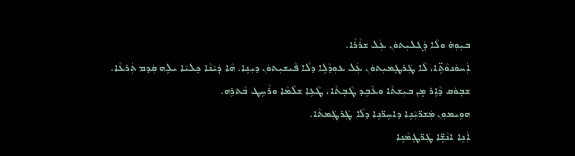ܒܝܼܘܼܗ̇ ܘܠܵܐ ܕܲܓܠܝܼܬܘܿܢ ܥܲܠ ܫܪܵܪܵܐ.
ܐܲܚܘܿܢܘܵܬܹ̈‌ܐ، ܠܵܐ ܛܲܪܛܸܡܝܼܬܘܿܢ ܥܲܠ ܥܘܼܕܵܠܹܐ ܕܠܵܐ ܦܵܝܫܝܼܬܘܿܢ ܕܝܼܢܹܐ. ܗܵܐ ܕܲܝܵܢܵܐ ܟܸܠܝܵܐ ܝܠܹܗ ܩܲܕܡ ܬܲܪܥܵܐ.
ܫܒ݂ܘܿܩ ܕܵܐܹܪ ܡ̣ܢ ܒܝܼܫܬܵ‌ܐ ܘܥܵܒܹܕ ܛܵܒ݂ܬܵ‌ܐ، ܛܵܥܹܐ ܫܠܵܡܵܐ ܘܪܵܚܹܛ ܒܵܬܪܹܗ.
ܗܘܹܝܡܘܼܢ ܡܲܫܪ̈ܝܼܵܢܹܐ ܕܐܚܹܪ̈ܢܹܐ ܕܠܵܐ ܛܲܪܛܲܡܬܵ‌ܐ.
ܐܲܢܹܐ ܐܢܵܫܹ̈ܐ ܛܲܪ̈ܛܸܡܵܢܹܐ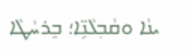ܝܢܵܐ ܘܩܵܒ݂ܠܵܢܹ̈ܐ؛ ܒܸܪܚܵܛܵܐ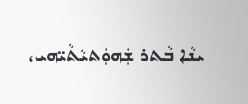ܝܢܵܐ ܒܵܬܪ ܫܲܗܘܲܬܝܵܬܵܝ̈ܗ‌ܝ،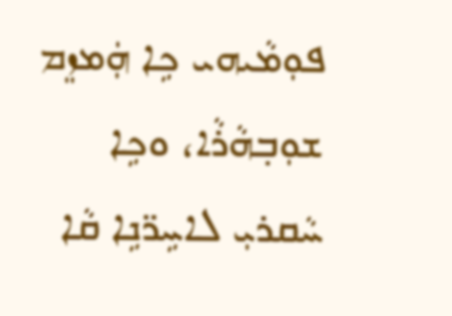ܦܘܼܡܵܝܗ‌ܝ ܟܹܐ ܗܲܡܙܸܡ ܫܘܼܒ݂ܗܵܪܵܐ، ܘܟܹܐ ܚܵܩܪܝܼ ܠܐܚܹܪ̈ܢܹܐ ܩܵܐ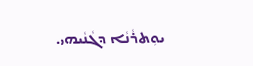ܝܘܼܬܪܵܢܵܐ ܕܓܵܢܵܝܗ‌ܝ.